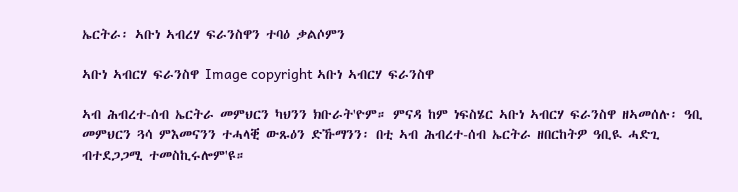ኤርትራ፡ ኣቡነ ኣብረሃ ፍራንስዋን ተባዕ ቃልሶምን

ኣቡነ ኣብርሃ ፍራንስዋ Image copyright ኣቡነ ኣብርሃ ፍራንስዋ

ኣብ ሕብረተ-ሰብ ኤርትራ መምህርን ካህንን ክቡራት'ዮም። ምናዳ ከም ነፍስሄር ኣቡነ ኣብርሃ ፍራንስዋ ዘኣመሰሉ፡ ዓቢ መምህርን ጓሳ ምእመናንን ተሓላቒ ውጹዕን ድኹማንን፡ በቲ ኣብ ሕብረተ-ሰብ ኤርትራ ዘበርከትዎ ዓቢዪ ሓድጊ ብተደጋጋሚ ተመስኪሩሎም'ዩ።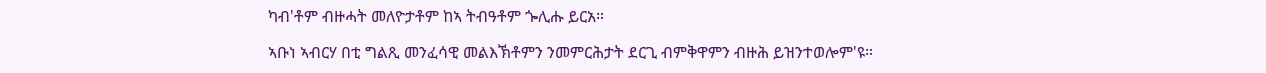ካብ'ቶም ብዙሓት መለዮታቶም ከኣ ትብዓቶም ጐሊሑ ይርአ።

ኣቡነ ኣብርሃ በቲ ግልጺ መንፈሳዊ መልእኽቶምን ንመምርሕታት ደርጊ ብምቅዋምን ብዙሕ ይዝንተወሎም'ዩ።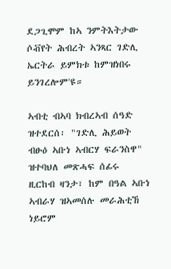ደጋጊሞም ከኣ ንምትእትታው ሶቭየት ሕብረት ኣንጻር ገድሊ ኤርትራ ይምክቱ ከምዝነበሩ ይንገረሎም'ዩ።

ኣብቲ ብኣባ ክብረኣብ ሰዓድ ዝተደርሰ፡ "ገድሊ ሕይወት ብፁዕ ኣቡነ ኣብርሃ ፍራንስዋ" ዝተባህለ መጽሓፍ ሰፊሩ ዚርከብ ዛንታ፣ ከም በዓል ኣቡነ ኣብራሃ ዝኣመሰሉ መራሕቲኸ ነይሮም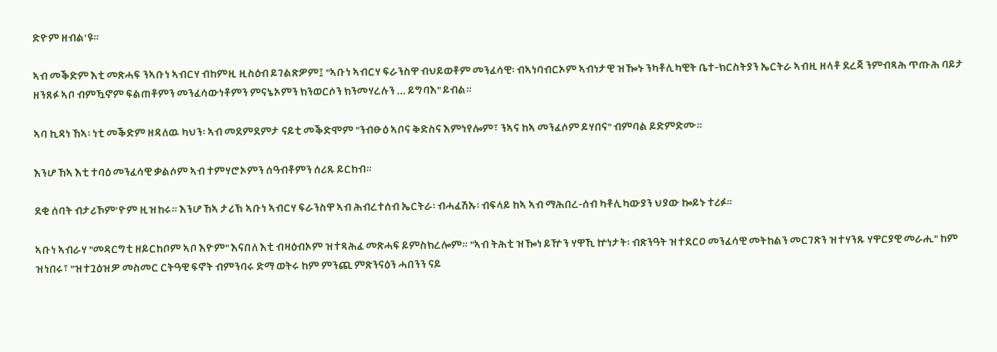ድዮም ዘብል'ዩ።

ኣብ መቕድም እቲ መጽሓፍ ንኣቡነ ኣብርሃ ብከምዚ ዚስዕብ ይገልጽዎም፤ "ኣቡነ ኣብርሃ ፍራንስዋ ብህይወቶም መንፈሳዊ፡ ብኣነባብርኦም ኣብነታዊ ዝዀኑ ንካቶሊካዊት ቤተ-ክርስትያን ኤርትራ ኣብዚ ዘላቶ ደረጃ ንምብጻሕ ጥጡሕ ባይታ ዘንጸፉ ኣቦ ብምዃኖም ፍልጠቶምን መንፈሳውነቶምን ምናኔኦምን ክንወርሶን ክንመሃረሉን ... ይግባእ" ይብል።

ኣባ ኪዳነ ኸኣ፡ ነቲ መቕድም ዘዳለዉ ካህን፡ ኣብ መደምደምታ ናይቲ መቕድሞም "ንብፁዕ ኣቦና ቅድስና እምነየሎም፣ ንኣና ከኣ መንፈሶም ይሃበና" ብምባል ይድምድሙ።

እንሆ ኸኣ እቲ ተባዕ መንፈሳዊ ቃልሶም ኣብ ተምሃሮኦምን ሰዓብቶምን ሰሪጹ ይርከብ።

ደቂ ሰባት ብታሪኾም'ዮም ዚዝከሩ። እንሆ ኸኣ ታሪኽ ኣቡነ ኣብርሃ ፍራንስዋ ኣብ ሕብረተሰብ ኤርትራ፡ ብሓፈሽኡ፡ ብፍላይ ከኣ ኣብ ማሕበረ-ሰብ ካቶሊካውያን ህያው ኰይኑ ተሪፉ።

ኣቡነ ኣብራሃ "መዳርግቲ ዘይርከቦም ኣቦ እዮም" እናበለ እቲ ብዛዕብኦም ዝተጻሕፈ መጽሓፍ ይምስክረሎም። "ኣብ ትሕቲ ዝዀነ ይዅን ሃዋኺ ኵነታት፡ ብጽንዓት ዝተደርዐ መንፈሳዊ መትከልን መርገጽን ዝተሃንጹ ሃዋርያዊ መራሒ" ከም ዝነበሩ፣ "ዝተጓዕዝዎ መስመር ርትዓዊ ፍኖት ብምንባሩ ድማ ወትሩ ከም ምንጪ ምጽንናዕን ሓበንን ናይ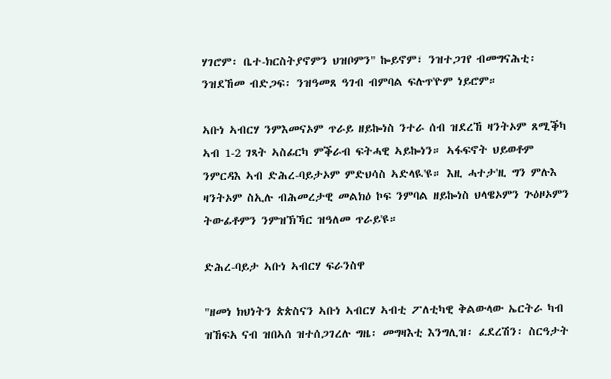ሃገሮም፡ ቤተ-ክርስትያኖምን ህዝቦምን" ኰይኖም፣ ንዝተጋገየ ብመግናሕቲ፡ ንዝደኸመ ብድጋፍ፡ ንዝዓመጸ ዓገብ ብምባል ፍሉጥ'ዮም ነይሮም።

ኣቡነ ኣብርሃ ንምእመናኦም ጥራይ ዘይኰነስ ንተራ ሰብ ዝደረኸ ዛንትኦም ጸሚቕካ ኣብ 1-2 ገጻት ኣስፊርካ ምቕራብ ፍትሓዊ ኣይኰነን። ኣፋፍኖት ህይወቶም ንምርዳእ ኣብ ድሕረ-ባይታኦም ምድህሳስ ኣድላዪ'ዩ። እዚ ሓተታ'ዚ ግን ምሉእ ዛንትኦም ስኢሉ ብሕመረታዊ መልክዕ ኮፍ ንምባል ዘይኰነስ ህላዌኦምን ጕዕዞኦምን ትውፊቶምን ንምዝኽኻር ዝዓለመ ጥራይ'ዩ።

ድሕረ-ባይታ ኣቡነ ኣብርሃ ፍራንስዋ

"ዘመነ ክህነትን ጵጵስናን ኣቡነ ኣብርሃ ኣብቲ ፖለቲካዊ ቅልውላው ኤርትራ ካብ ዝኸፍአ ናብ ዝበኣሰ ዝተሰጋገረሉ ግዜ፡ መግዛእቲ እንግሊዝ፡ ፈደረሽን፡ ስርዓታት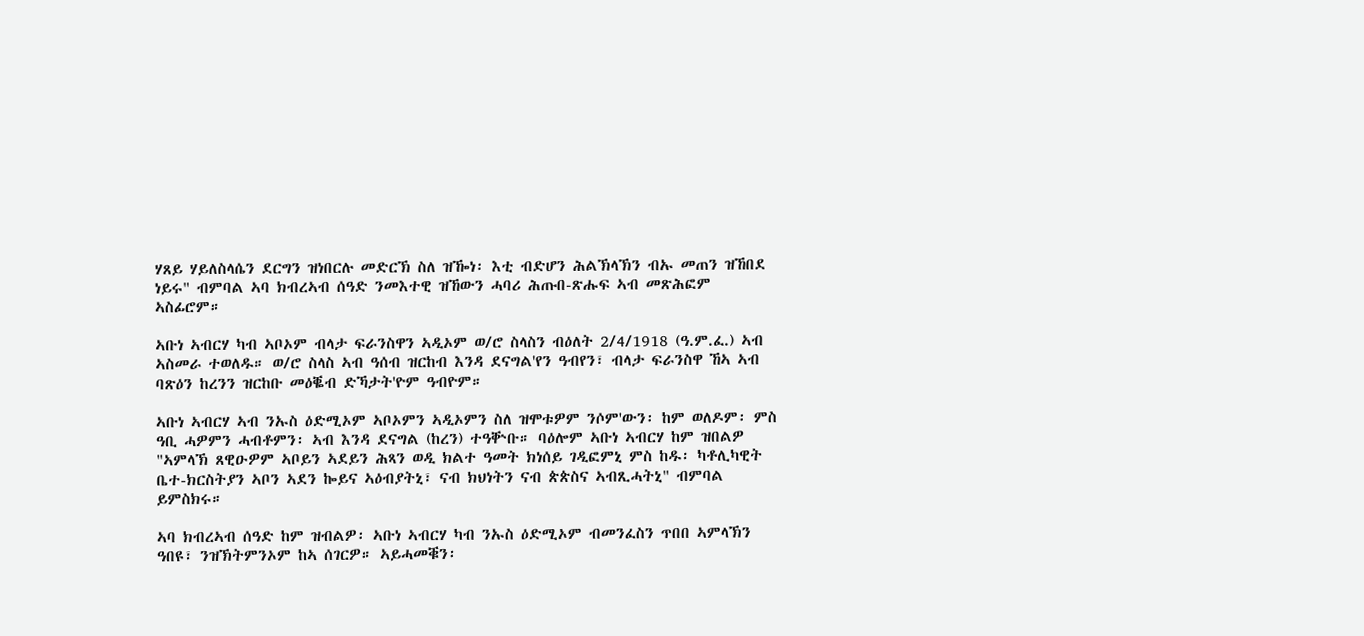ሃጸይ ሃይለስላሴን ደርግን ዝነበርሉ መድርኽ ስለ ዝዀነ፡ እቲ ብድሆን ሕልኽላኽን ብኡ መጠን ዝኸበደ ነይሩ" ብምባል ኣባ ክብረኣብ ሰዓድ ንመእተዊ ዝኸውን ሓባሪ ሕጡበ-ጽሑፍ ኣብ መጽሕፎም ኣስፊሮም።

ኣቡነ ኣብርሃ ካብ ኣቦኦም ብላታ ፍራንስዋን ኣዲኦም ወ/ሮ ስላስን ብዕለት 2/4/1918 (ዓ.ም.ፈ.) ኣብ ኣስመራ ተወለዱ። ወ/ሮ ስላስ ኣብ ዓሰብ ዝርከብ እንዳ ደናግል'የን ዓብየን፣ ብላታ ፍራንስዋ ኸኣ ኣብ ባጽዕን ከረንን ዝርከቡ መዕቘብ ድኻታት'ዮም ዓብዮም።

ኣቡነ ኣብርሃ ኣብ ንኡስ ዕድሚኦም ኣቦኦምን ኣዲኦምን ስለ ዝሞቱዎም ንሶም'ውን፡ ከም ወለዶም፡ ምስ ዓቢ ሓዎምን ሓብቶምን፡ ኣብ እንዳ ደናግል (ከረን) ተዓቝቡ። ባዕሎም ኣቡነ ኣብርሃ ከም ዝበልዎ "ኣምላኽ ጸዊዑዎም ኣቦይን ኣደይን ሕጻን ወዲ ክልተ ዓመት ክነሰይ ገዲፎምኒ ምስ ከዱ፡ ካቶሊካዊት ቤተ-ክርስትያን ኣቦን ኣደን ኰይና ኣዕብያትኒ፣ ናብ ክህነትን ናብ ጵጵስና ኣብጺሓትኒ" ብምባል ይምስክሩ።

ኣባ ክብረኣብ ሰዓድ ከም ዝብልዎ፡ ኣቡነ ኣብርሃ ካብ ንኡስ ዕድሚኦም ብመንፈስን ጥበበ ኣምላኽን ዓበዩ፣ ንዝኽትምንኦም ከኣ ሰገርዎ። ኣይሓመቑን፡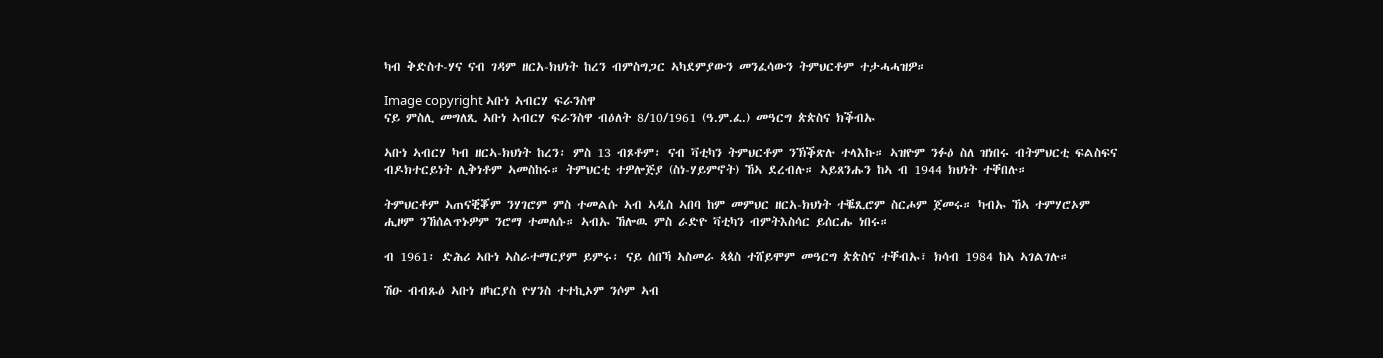ካብ ቅድስተ-ሃና ናብ ገዳም ዘርአ-ክህነት ከረን ብምስግጋር ኣካደምያውን መንፈሳውን ትምህርቶም ተታሓሓዝዎ።

Image copyright ኣቡነ ኣብርሃ ፍራንስዋ
ናይ ምስሊ መግለጺ ኣቡነ ኣብርሃ ፍራንስዋ ብዕለት 8/10/1961 (ዓ.ም.ፈ.) መዓርግ ጵጵስና ክቕብኡ

ኣቡነ ኣብርሃ ካብ ዘርኣ-ክህነት ከረን፡ ምስ 13 ብጾቶም፡ ናብ ቫቲካን ትምህርቶም ንኽቕጽሉ ተላእኩ። ኣዝዮም ንፉዕ ስለ ዝነበሩ ብትምህርቲ ፍልስፍና ብዶክተርይነት ሊቅነቶም ኣመስከሩ። ትምህርቲ ተዎሎጅያ (ስነ-ሃይምኖት) ኸኣ ደረብሉ። ኣይጸንሑን ከኣ ብ 1944 ክህነት ተቐበሉ።

ትምህርቶም ኣጠናቒቖም ንሃገሮም ምስ ተመልሱ ኣብ ኣዲስ ኣበባ ከም መምህር ዘርአ-ክህነት ተቘጺሮም ስርሖም ጀመሩ። ካብኡ ኸኣ ተምሃሮኦም ሒዞም ንኸሰልጥኑዎም ንሮማ ተመለሱ። ኣብኡ ኸሎዉ ምስ ራድዮ ቫቲካን ብምትእስሳር ይሰርሑ ነበሩ።

ብ 1961፡ ድሕሪ ኣቡነ ኣስራተማርያም ይምሩ፡ ናይ ሰበኻ ኣስመራ ጳጳስ ተሸይሞም መዓርግ ጵጵስና ተቐብኡ፣ ክሳብ 1984 ከኣ ኣገልገሉ።

ሽዑ ብብጹዕ ኣቡነ ዘካርያስ ዮሃንስ ተተኪኦም ንሶም ኣብ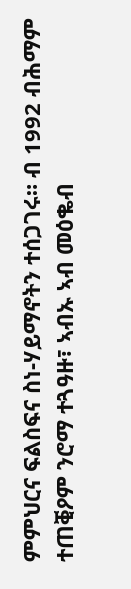ምምህርና ፍልስፍና ስነ-ሃይማኖትን ተሰጋገሩ። ብ 1992 ብሕማም ተጠቒዖም ንሮማ ተጓዓዙ፣ ኣብኡ ኣብ መዕቈብ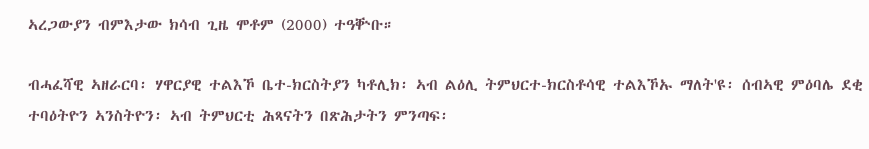ኣረጋውያን ብምእታው ክሳብ ጊዜ ሞቶም (2000) ተዓቝቡ።

ብሓፈሻዊ ኣዘራርባ፡ ሃዋርያዊ ተልእኾ ቤተ-ክርስትያን ካቶሊክ፡ ኣብ ልዕሊ ትምህርተ-ክርስቶሳዊ ተልእኾኡ ማለት'ዩ፡ ሰብኣዊ ምዕባሌ ደቂ ተባዕትዮን ኣንስትዮን፡ ኣብ ትምህርቲ ሕጻናትን በጽሕታትን ምንጣፍ፡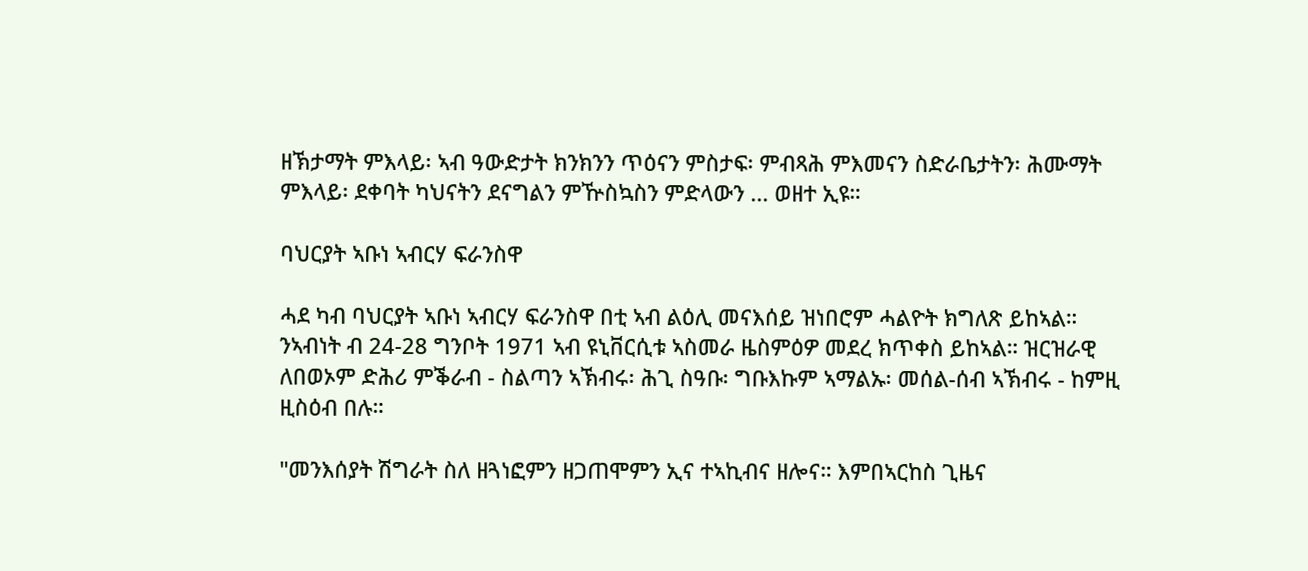ዘኽታማት ምእላይ፡ ኣብ ዓውድታት ክንክንን ጥዕናን ምስታፍ፡ ምብጻሕ ምእመናን ስድራቤታትን፡ ሕሙማት ምእላይ፡ ደቀባት ካህናትን ደናግልን ምዅስኳስን ምድላውን ... ወዘተ ኢዩ።

ባህርያት ኣቡነ ኣብርሃ ፍራንስዋ

ሓደ ካብ ባህርያት ኣቡነ ኣብርሃ ፍራንስዋ በቲ ኣብ ልዕሊ መናእሰይ ዝነበሮም ሓልዮት ክግለጽ ይከኣል። ንኣብነት ብ 24-28 ግንቦት 1971 ኣብ ዩኒቨርሲቱ ኣስመራ ዜስምዕዎ መደረ ክጥቀስ ይከኣል። ዝርዝራዊ ለበወኦም ድሕሪ ምቕራብ - ስልጣን ኣኽብሩ፡ ሕጊ ስዓቡ፡ ግቡእኩም ኣማልኡ፡ መሰል-ሰብ ኣኽብሩ - ከምዚ ዚስዕብ በሉ።

"መንእሰያት ሽግራት ስለ ዘጓነፎምን ዘጋጠሞምን ኢና ተኣኪብና ዘሎና። እምበኣርከስ ጊዜና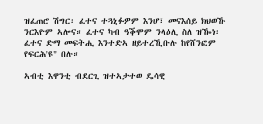ዝፈጠሮ ሽግር፡ ፈተና ተጓኒፉዎም እንሆ፣ መናእሰይ ክህወኹ ንርእዮም ኣሎና። ፈተና ካብ ዓቕሞም ንላዕሊ ስለ ዝዀነ፡ ፈተና ድማ መፍትሒ እንተድኣ ዘይተረኺቡሉ ከየሸንፎም የፍርሕ'ዩ" በሉ።

ኣብቲ እዋንቲ ብደርጊ ዝተኣታተወ ዴሳዊ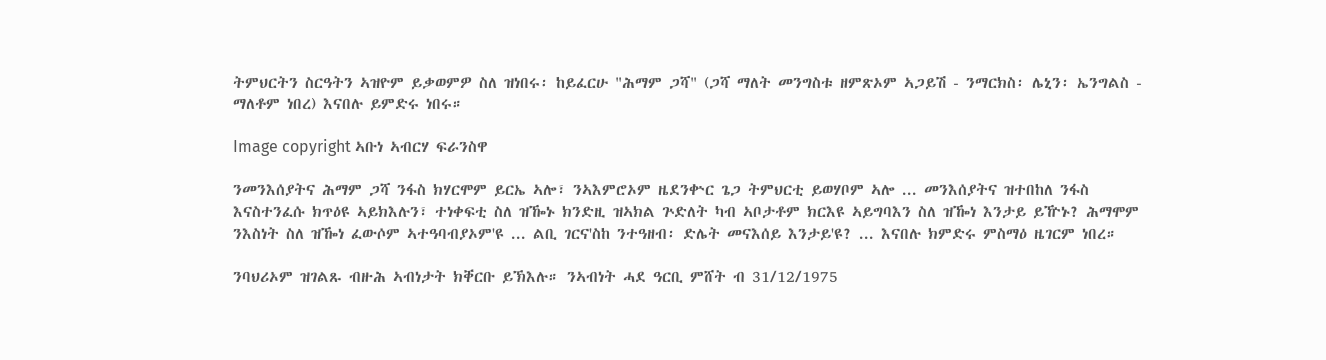ትምህርትን ስርዓትን ኣዝዮም ይቃወምዎ ስለ ዝነበሩ፡ ከይፈርሁ "ሕማም ጋሻ" (ጋሻ ማለት መንግስቱ ዘምጽኦም ኣጋይሽ - ንማርክስ፡ ሌኒን፡ ኤንግልስ - ማለቶም ነበረ) እናበሉ ይምድሩ ነበሩ።

Image copyright ኣቡነ ኣብርሃ ፍራንስዋ

ንመንእሰያትና ሕማም ጋሻ ንፋስ ክሃርሞም ይርኤ ኣሎ፣ ንኣእምሮኦም ዜደንቍር ጌጋ ትምህርቲ ይወሃቦም ኣሎ ... መንእሰያትና ዝተበከለ ንፋስ እናስተንፈሱ ክጥዕዩ ኣይክእሉን፣ ተነቀፍቲ ስለ ዝዀኑ ክንድዚ ዝኣክል ጕድለት ካብ ኣቦታቶም ክርእዩ ኣይግባእን ስለ ዝዀነ እንታይ ይዅኑ? ሕማሞም ንእስነት ስለ ዝዀነ ፈውሶም ኣተዓባብያኦም'ዩ ... ልቢ ገርና'ስከ ንተዓዘብ፡ ድሌት መናእሰይ እንታይ'ዩ? ... እናበሉ ክምድሩ ምስማዕ ዜገርም ነበረ።

ንባህሪኦም ዝገልጹ ብዙሕ ኣብነታት ክቐርቡ ይኽእሉ። ንኣብነት ሓደ ዓርቢ ምሸት ብ 31/12/1975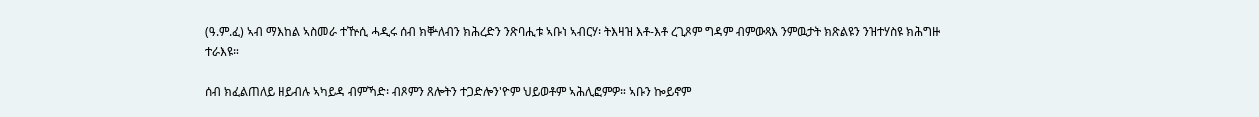(ዓ.ም.ፈ) ኣብ ማእከል ኣስመራ ተዅሲ ሓዲሩ ሰብ ክቝለብን ክሕረድን ንጽባሒቱ ኣቡነ ኣብርሃ፡ ትእዛዝ እቶ-እቶ ረጊጾም ግዳም ብምውጻእ ንምዉታት ክጽልዩን ንዝተሃስዩ ክሕግዙ ተራእዩ።

ሰብ ክፈልጠለይ ዘይብሉ ኣካይዳ ብምኻድ፡ ብጾምን ጸሎትን ተጋድሎን'ዮም ህይወቶም ኣሕሊፎምዎ። ኣቡን ኰይኖም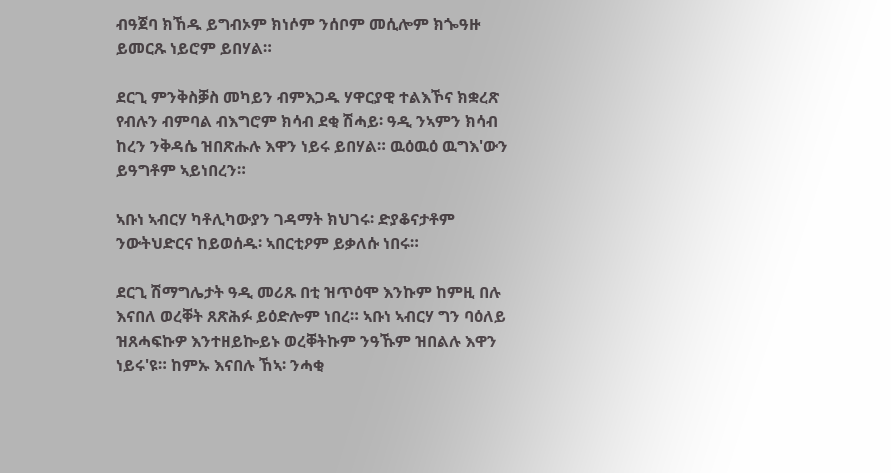ብዓጀባ ክኸዱ ይግብኦም ክነሶም ንሰቦም መሲሎም ክጐዓዙ ይመርጹ ነይሮም ይበሃል።

ደርጊ ምንቅስቓስ መካይን ብምእጋዱ ሃዋርያዊ ተልእኾና ክቋረጽ የብሉን ብምባል ብእግሮም ክሳብ ደቂ ሽሓይ፡ ዓዲ ንኣምን ክሳብ ከረን ንቅዳሴ ዝበጽሑሉ እዋን ነይሩ ይበሃል። ዉዕዉዕ ዉግእ'ውን ይዓግቶም ኣይነበረን።

ኣቡነ ኣብርሃ ካቶሊካውያን ገዳማት ክህገሩ፡ ድያቆናታቶም ንውትህድርና ከይወሰዱ፡ ኣበርቲዖም ይቃለሱ ነበሩ።

ደርጊ ሽማግሌታት ዓዲ መሪጹ በቲ ዝጥዕሞ እንኩም ከምዚ በሉ እናበለ ወረቐት ጸጽሕፉ ይዕድሎም ነበረ። ኣቡነ ኣብርሃ ግን ባዕለይ ዝጸሓፍኩዎ እንተዘይኰይኑ ወረቐትኩም ንዓኹም ዝበልሉ እዋን ነይሩ'ዩ። ከምኡ እናበሉ ኸኣ፡ ንሓቂ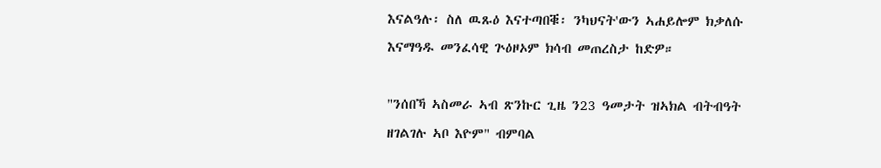እናልዓሉ፡ ስለ ዉጹዕ እናተጣበቑ፡ ንካህናት'ውን ኣሐይሎም ክቃለሱ እናማዓዱ መንፈሳዊ ጕዕዞኦም ክሳብ መጠረስታ ከድዎ።

"ንሰበኻ ኣስመራ ኣብ ጽንኩር ጊዜ ን23 ዓመታት ዝኣክል ብትብዓት ዘገልገሉ ኣቦ እዮም" ብምባል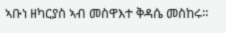ኣቡነ ዘካርያስ ኣብ መስዋእተ ቅዳሴ መስከሩ።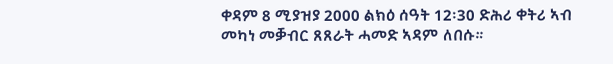ቀዳም 8 ሚያዝያ 2000 ልክዕ ሰዓት 12፡30 ድሕሪ ቀትሪ ኣብ መካነ መቓብር ጸጸራት ሓመድ ኣዳም ለበሱ።